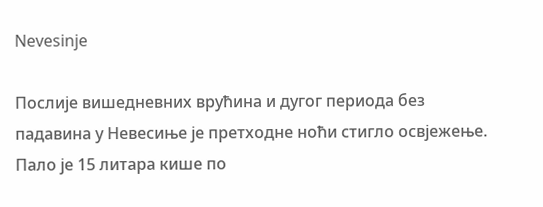Nevesinje

Послије вишедневних врућина и дугог периода без падавина у Невесиње је претходне ноћи стигло освјежење. Пало је 15 литара кише по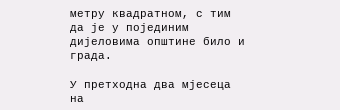метру квадратном, с тим да је у појединим дијеловима општине било и града.

У претходна два мјесеца на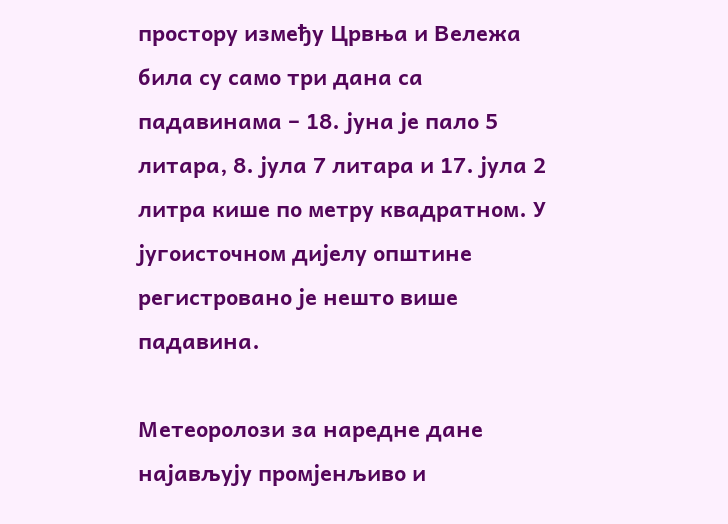простору између Црвња и Вележа била су само три дана са падавинама – 18. јуна је пало 5 литара, 8. јула 7 литара и 17. јула 2 литра кише по метру квадратном. У југоисточном дијелу општине регистровано је нешто више падавина.

Метеоролози за наредне дане најављују промјенљиво и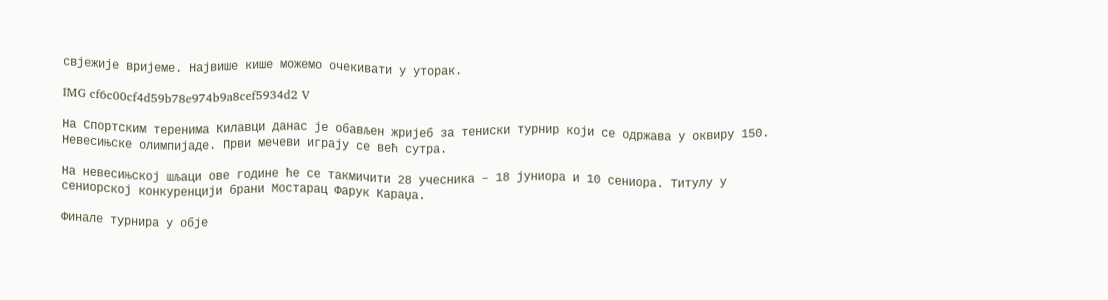свјежије вријеме. Највише кише можемо очекивати у уторак.

IMG cf6c00cf4d59b78e974b9a8cef5934d2 V

На Спортским теренима Килавци данас је обављен жријеб за тениски турнир који се одржава у оквиру 150. Невесињске олимпијаде. Први мечеви играју се већ сутра.

На невесињској шљаци ове године ће се такмичити 28 учесника – 18 јуниора и 10 сениора. Титулу у сениорској конкуренцији брани Мостарац Фарук Караџа.

Финале турнира у обје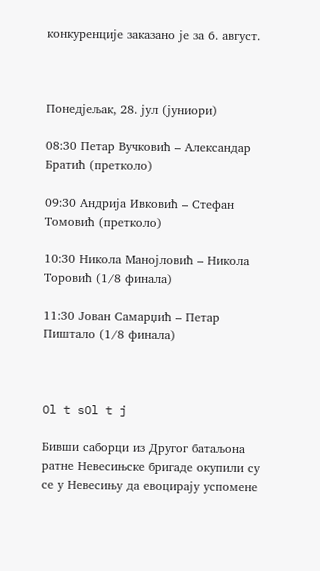конкуренције заказано је за 6. август.



Понедјељак, 28. јул (јуниори)

08:30 Петар Вучковић – Александар Братић (претколо)

09:30 Андрија Ивковић – Стефан Томовић (претколо)

10:30 Никола Манојловић – Никола Торовић (1/8 финала)

11:30 Јован Самарџић – Петар Пиштало (1/8 финала)



Ol t sOl t j

Бивши саборци из Другог батаљона ратне Невесињске бригаде окупили су се у Невесињу да евоцирају успомене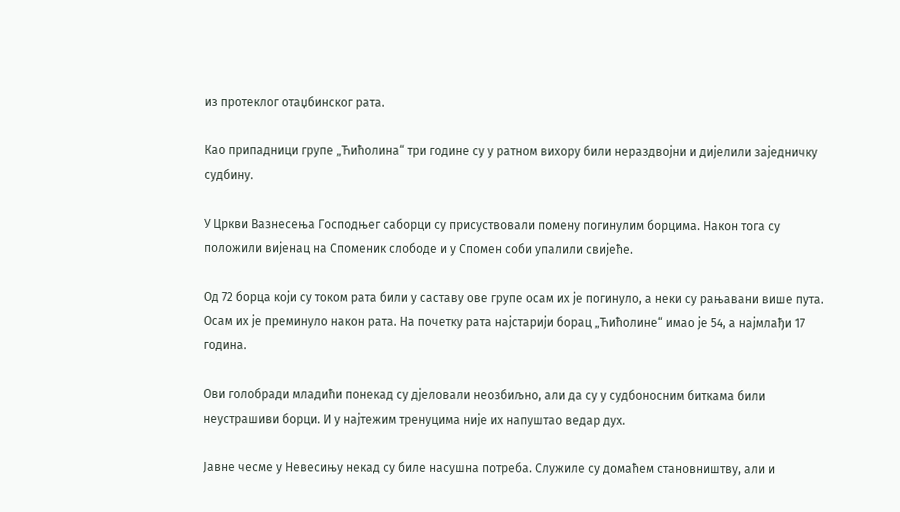из протеклог отаџбинског рата.

Као припадници групе „Ћићолина“ три године су у ратном вихору били нераздвојни и дијелили заједничку судбину.

У Цркви Вазнесења Господњег саборци су присуствовали помену погинулим борцима. Након тога су положили вијенац на Споменик слободе и у Спомен соби упалили свијеће.

Од 72 борца који су током рата били у саставу ове групе осам их је погинуло, а неки су рањавани више пута. Осам их је преминуло након рата. На почетку рата најстарији борац „Ћићолине“ имао је 54, а најмлађи 17 година.

Ови голобради младићи понекад су дјеловали неозбиљно, али да су у судбоносним биткама били неустрашиви борци. И у најтежим тренуцима није их напуштао ведар дух.

Јавне чесме у Невесињу некад су биле насушна потреба. Служиле су домаћем становништву, али и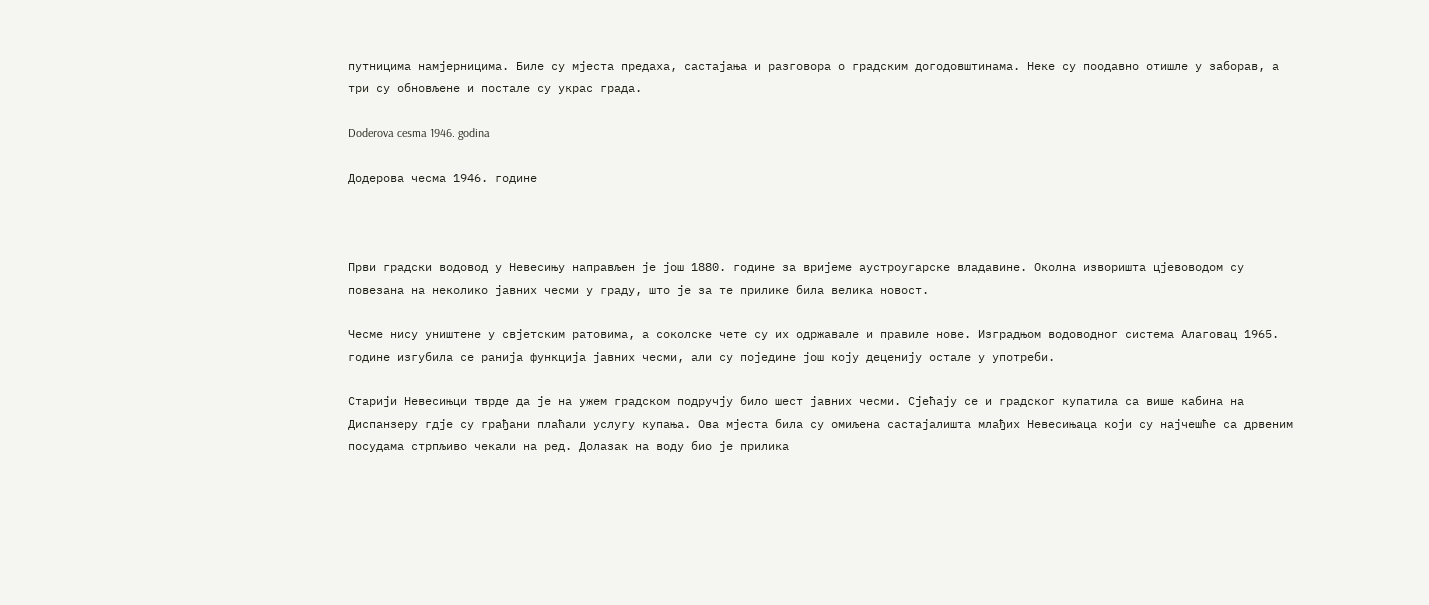путницима намјерницима. Биле су мјеста предаха, састајања и разговора о градским догодовштинама. Неке су поодавно отишле у заборав, а три су обновљене и постале су украс града.

Doderova cesma 1946. godina

Додерова чесма 1946. године



Први градски водовод у Невесињу направљен је још 1880. године за вријеме аустроугарске владавине. Околна изворишта цјевоводом су повезана на неколико јавних чесми у граду, што је за те прилике била велика новост.

Чесме нису уништене у свјетским ратовима, а соколске чете су их одржавале и правиле нове. Изградњом водоводног система Алаговац 1965. године изгубила се ранија функција јавних чесми, али су поједине још коју деценију остале у употреби.

Старији Невесињци тврде да је на ужем градском подручју било шест јавних чесми. Сјећају се и градског купатила са више кабина на Диспанзеру гдје су грађани плаћали услугу купања. Ова мјеста била су омиљена састајалишта млађих Невесињаца који су најчешће са дрвеним посудама стрпљиво чекали на ред. Долазак на воду био је прилика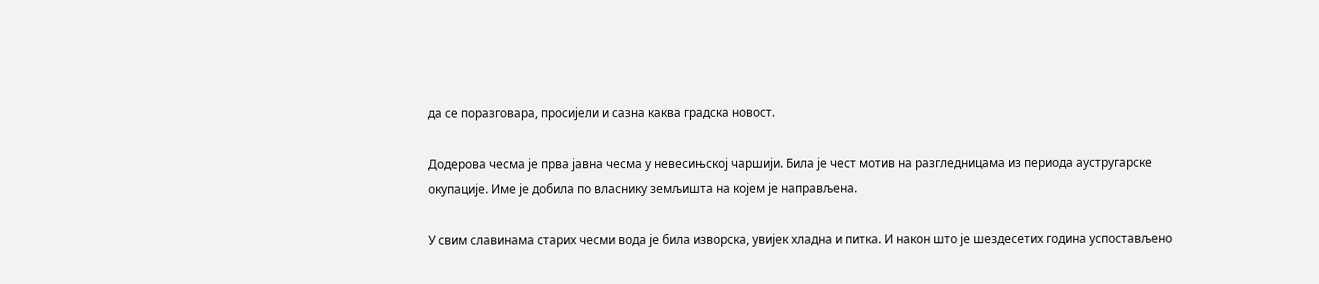да се поразговара, просијели и сазна каква градска новост.

Додерова чесма је прва јавна чесма у невесињској чаршији. Била је чест мотив на разгледницама из периода аустругарске окупације. Име је добила по власнику земљишта на којем је направљена.

У свим славинама старих чесми вода је била изворска, увијек хладна и питка. И након што је шездесетих година успостављено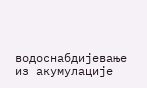водоснабдијевање из акумулације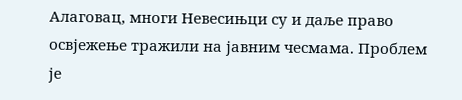Алаговац, многи Невесињци су и даље право освјежење тражили на јавним чесмама. Проблем је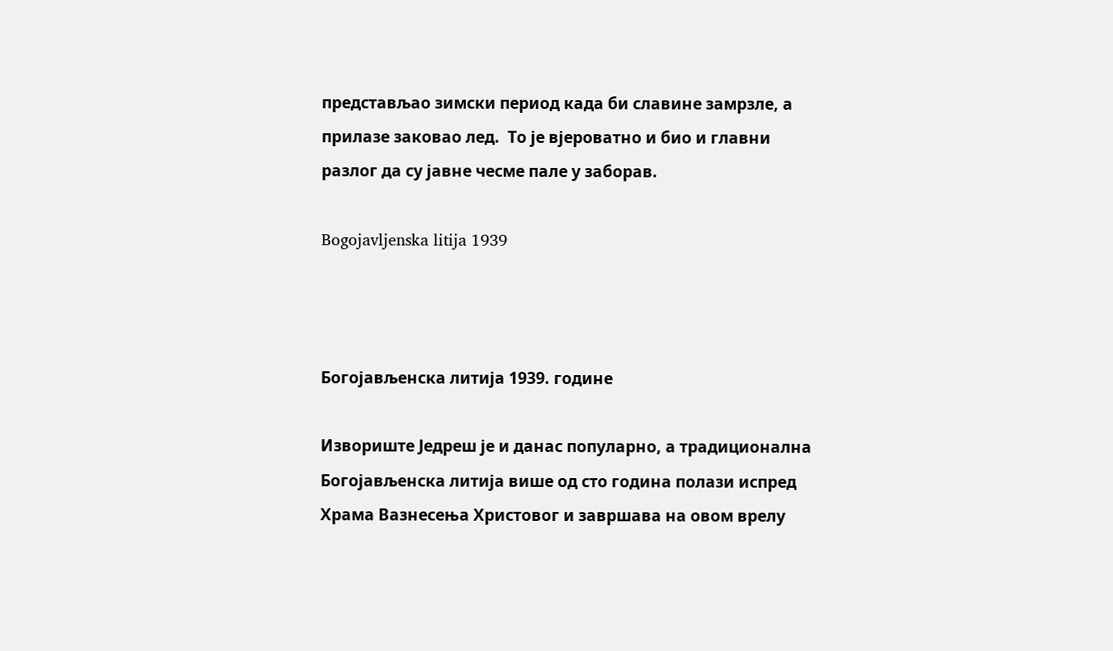представљао зимски период када би славине замрзле, а прилазе заковао лед.  То је вјероватно и био и главни разлог да су јавне чесме пале у заборав.

Bogojavljenska litija 1939



Богојављенска литија 1939. године

Извориште Једреш је и данас популарно, а традиционална Богојављенска литија више од сто година полази испред Храма Вазнесења Христовог и завршава на овом врелу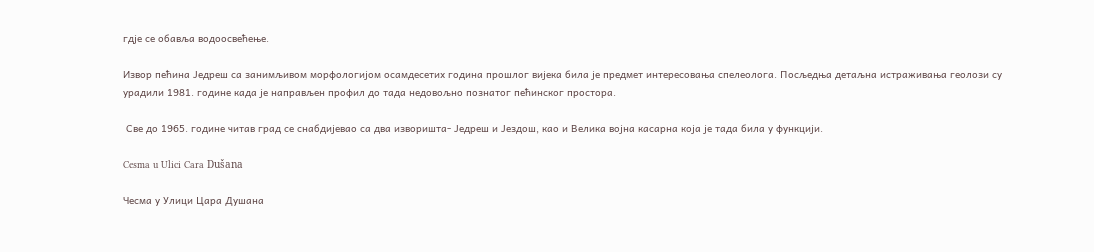гдје се обавља водоосвећење.

Извор пећина Једреш са занимљивом морфологијом осамдесетих година прошлог вијека била је предмет интересовања спелеолога. Посљедња детаљна истраживања геолози су урадили 1981. године када је направљен профил до тада недовољно познатог пећинског простора.

 Све до 1965. године читав град се снабдијевао са два изворишта- Једреш и Јездош, као и Велика војна касарна која је тада била у функцији.

Cesma u Ulici Cara Dušana

Чесма у Улици Цара Душана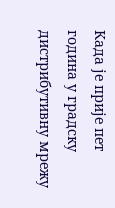Када је прије пет година у градску дистрибутивну мрежу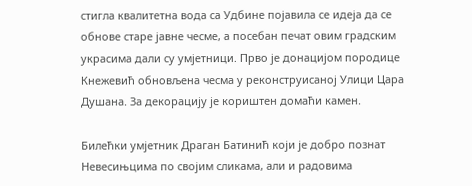стигла квалитетна вода са Удбине појавила се идеја да се обнове старе јавне чесме, а посебан печат овим градским украсима дали су умјетници. Прво је донацијом породице Кнежевић обновљена чесма у реконструисаној Улици Цара Душана. За декорацију је кориштен домаћи камен.

Билећки умјетник Драган Батинић који је добро познат Невесињцима по својим сликама, али и радовима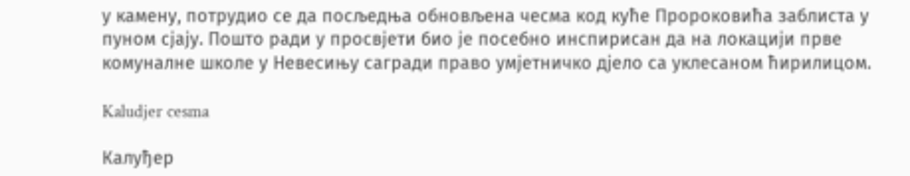у камену, потрудио се да посљедња обновљена чесма код куће Пророковића заблиста у пуном сјају. Пошто ради у просвјети био је посебно инспирисан да на локацији прве комуналне школе у Невесињу сагради право умјетничко дјело са уклесаном ћирилицом.

Kaludjer cesma

Калуђер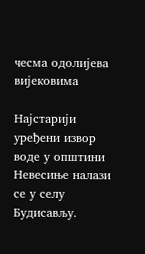чесма одолијева вијековима

Најстарији уређени извор воде у општини Невесиње налази се у селу Будисављу.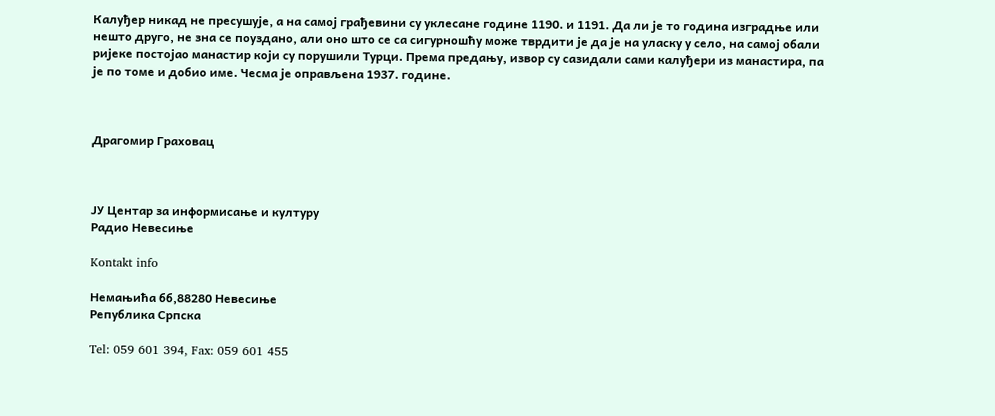Калуђер никад не пресушује, а на самој грађевини су уклесане године 1190. и 1191. Да ли је то година изградње или нешто друго, не зна се поуздано, али оно што се са сигурношћу може тврдити је да је на уласку у село, на самој обали ријеке постојао манастир који су порушили Турци. Према предању, извор су сазидали сами калуђери из манастира, па је по томе и добио име. Чесма је оправљена 1937. године.



Драгомир Граховац



ЈУ Центар за информисање и културу
Радио Невесиње

Kontakt info

Немањића бб,88280 Невесиње
Република Српска

Tel: 059 601 394, Fax: 059 601 455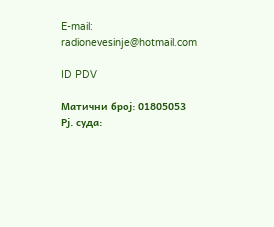E-mail: radionevesinje@hotmail.com

ID PDV

Матични број: 01805053
Рј. суда: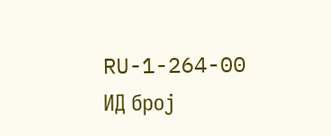RU-1-264-00
ИД број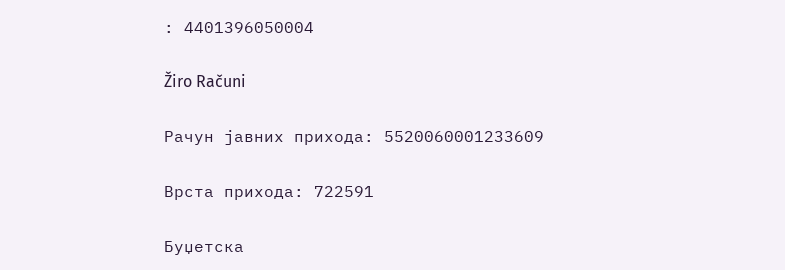: 4401396050004

Žiro Računi

Рачун јавних прихода: 5520060001233609

Врста прихода: 722591

Буџетска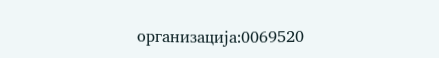организација:0069520